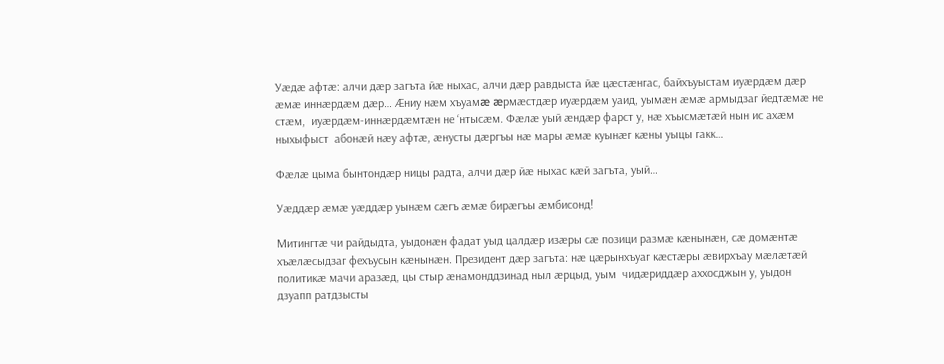Уæдæ афтæ: алчи дæр загъта йæ ныхас, алчи дæр равдыста йæ цæстæнгас, байхъуыстам иуæрдæм дæр æмæ иннæрдæм дæр… Æниу нæм хъуамæ æрмæстдæр иуæрдæм уаид, уымæн æмæ армыдзаг йедтæмæ не стæм,  иуæрдæм-иннæрдæмтæн не ‘нтысæм. Фæлæ уый æндæр фарст у, нæ хъысмæтæй нын ис ахæм ныхыфыст  абонæй нæу афтæ, æнусты дæргъы нæ мары æмæ куынæг кæны уыцы гакк…

Фæлæ цыма бынтондæр ницы радта, алчи дæр йæ ныхас кæй загъта, уый…

Уæддæр æмæ уæддæр уынæм сæгъ æмæ бирæгъы æмбисонд!

Митингтæ чи райдыдта, уыдонæн фадат уыд цалдæр изæры сæ позици размæ кæнынæн, сæ домæнтæ хъæлæсыдзаг фехъусын кæнынæн. Президент дæр загъта: нæ цæрынхъуаг кæстæры æвирхъау мæлæтæй политикæ мачи аразæд, цы стыр æнамонддзинад ныл æрцыд, уым  чидæриддæр аххосджын у, уыдон дзуапп ратдзысты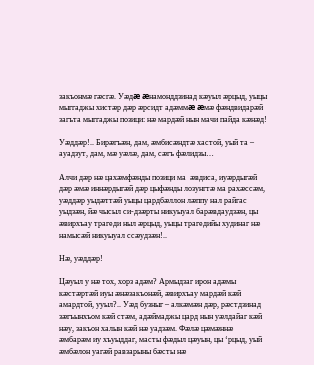закъонмæ гæсгæ. Уæдæ æнамонддзинад кæуыл æрцыд, уыцы мыггаджы хистæр дæр æрсидт адæммæ æмæ фæндвидарæй загъта мыггаджы позици: нæ мардæй нын мачи пайда кæнæд!

Уæддæр!.. Бирæгъæн, дам, æмбисæндтæ хастой, уый та – ауадзут, дам, мæ уæлæ, дам, сæгъ фæлидзы…

Алчи дæр нæ цахæмфæнды позици ма  æвдиса, иуæрдыгæй дæр æмæ иннæрдыгæй дæр цыфæнды лозунгтæ ма рахæссæм, уæддæр уыдæттæй уыцы цардбæллон лæппу нал райгас уыдзæн, йæ чысыл си-дзæрты никуыуал барæвдаудзæн, цы æвирхъау трагеди ныл æрцыд, уыцы трагедийы худинаг нæ намысæй никуыуал ссæудзæн!..

Нæ, уæддæр!

Цæуыл у нæ тох, хорз адæм? Армыдзаг ирон адæмы кæстæртæй иуы æнæзакъонæй, æвирхъау мардæй кæй амардтой, ууыл?.. Уæд бузныг – алкæмæн дæр, рæстдзинад зæгъынхъом кæй стæм, адæймаджы цард нын уæлдайаг кæй нæу, закъон халын кæй нæ уадзæм. Фæлæ цæмæннæ æмбарæм иу хъуыддаг, масты фæдыл цæуын, цы ‘рцыд, уый æмбæлон уагæй равзарыны бæсты нæ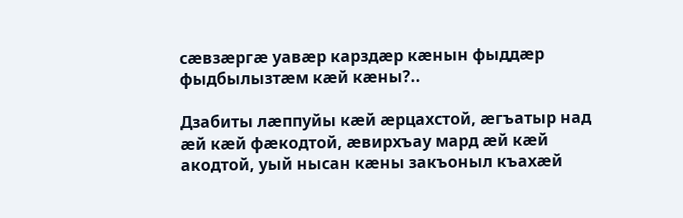сæвзæргæ уавæр карздæр кæнын фыддæр фыдбылызтæм кæй кæны?..

Дзабиты лæппуйы кæй æрцахстой, æгъатыр над æй кæй фæкодтой, æвирхъау мард æй кæй акодтой, уый нысан кæны закъоныл къахæй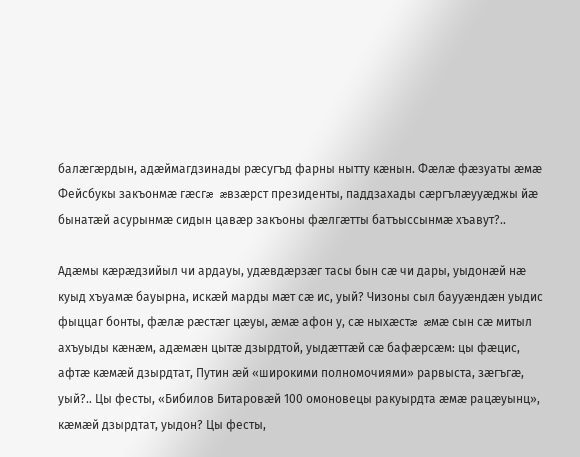балæгæрдын, адæймагдзинады рæсугъд фарны нытту кæнын. Фæлæ фæзуаты æмæ Фейсбукы закъонмæ гæсгæ æвзæрст президенты, паддзахады сæргълæууæджы йæ бынатæй асурынмæ сидын цавæр закъоны фæлгæтты батъыссынмæ хъавут?..

Адæмы кæрæдзийыл чи ардауы, удæвдæрзæг тасы бын сæ чи дары, уыдонæй нæ куыд хъуамæ бауырна, искæй марды мæт сæ ис, уый? Чизоны сыл баууæндæн уыдис фыццаг бонты, фæлæ рæстæг цæуы, æмæ афон у, сæ ныхæстæ æмæ сын сæ митыл ахъуыды кæнæм, адæмæн цытæ дзырдтой, уыдæттæй сæ бафæрсæм: цы фæцис, афтæ кæмæй дзырдтат, Путин æй «широкими полномочиями» рарвыста, зæгъгæ, уый?.. Цы фесты, «Бибилов Битаровæй 100 омоновецы ракуырдта æмæ рацæуынц», кæмæй дзырдтат, уыдон? Цы фесты,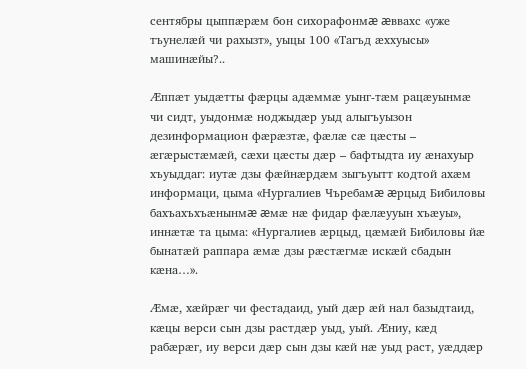сентябры цыппæрæм бон сихорафонмæ æввахс «уже тъунелæй чи рахызт», уыцы 100 «Тагъд æххуысы» машинæйы?..

Æппæт уыдæтты фæрцы адæммæ уынг-тæм рацæуынмæ чи сидт, уыдонмæ ноджыдæр уыд алыгъуызон дезинформацион фæрæзтæ, фæлæ сæ цæсты – æгæрыстæмæй, сæхи цæсты дæр – бафтыдта иу æнахуыр хъуыддаг: иутæ дзы фæйнæрдæм зыгъуытт кодтой ахæм информаци, цыма «Нургалиев Чъребамæ æрцыд Бибиловы бахъахъхъæнынмæ æмæ нæ фидар фæлæууын хъæуы», иннæтæ та цыма: «Нургалиев æрцыд, цæмæй Бибиловы йæ бынатæй раппара æмæ дзы рæстæгмæ искæй сбадын кæна…».

Æмæ, хæйрæг чи фестадаид, уый дæр æй нал базыдтаид, кæцы верси сын дзы растдæр уыд, уый. Æниу, кæд рабæрæг, иу верси дæр сын дзы кæй нæ уыд раст, уæддæр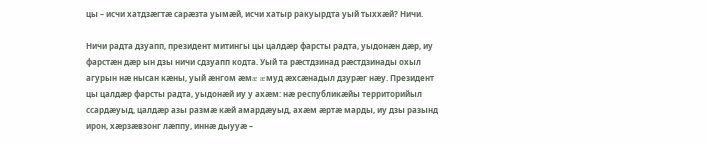цы – исчи хатдзæгтæ сарæзта уымæй, исчи хатыр ракуырдта уый тыххæй? Ничи.

Ничи радта дзуапп, президент митингы цы цалдæр фарсты радта, уыдонæн дæр, иу фарстæн дæр ын дзы ничи сдзуапп кодта. Уый та рæстдзинад рæстдзинады охыл агурын нæ нысан кæны, уый æнгом æмæ æмуд æхсæнадыл дзурæг нæу. Президент цы цалдæр фарсты радта, уыдонæй иу у ахæм: нæ республикæйы территорийыл ссардæуыд, цалдæр азы размæ кæй амардæуыд, ахæм æртæ марды, иу дзы разынд ирон, хæрзæвзонг лæппу, иннæ дыууæ –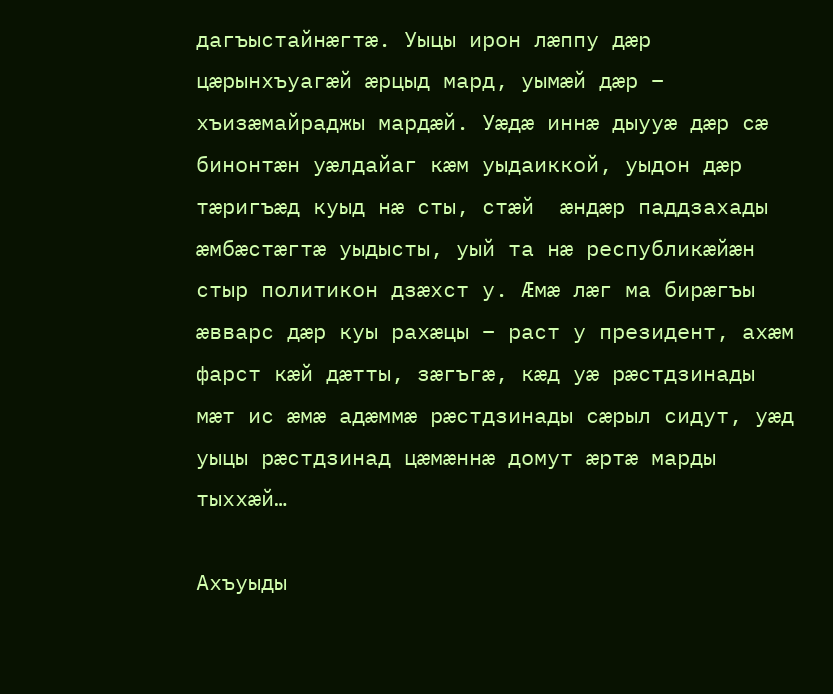дагъыстайнæгтæ. Уыцы ирон лæппу дæр цæрынхъуагæй æрцыд мард, уымæй дæр – хъизæмайраджы мардæй. Уæдæ иннæ дыууæ дæр сæ бинонтæн уæлдайаг кæм уыдаиккой, уыдон дæр тæригъæд куыд нæ сты, стæй  æндæр паддзахады æмбæстæгтæ уыдысты, уый та нæ республикæйæн стыр политикон дзæхст у. Æмæ лæг ма бирæгъы æвварс дæр куы рахæцы – раст у президент, ахæм фарст кæй дæтты, зæгъгæ, кæд уæ рæстдзинады мæт ис æмæ адæммæ рæстдзинады сæрыл сидут, уæд уыцы рæстдзинад цæмæннæ домут æртæ марды тыххæй…

Ахъуыды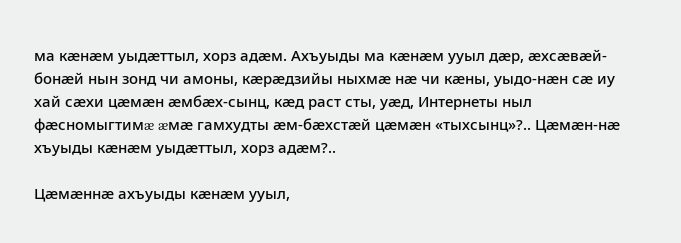ма кæнæм уыдæттыл, хорз адæм. Ахъуыды ма кæнæм ууыл дæр, æхсæвæй-бонæй нын зонд чи амоны, кæрæдзийы ныхмæ нæ чи кæны, уыдо-нæн сæ иу хай сæхи цæмæн æмбæх-сынц, кæд раст сты, уæд, Интернеты ныл фæсномыгтимæ æмæ гамхудты æм-бæхстæй цæмæн «тыхсынц»?.. Цæмæн-нæ хъуыды кæнæм уыдæттыл, хорз адæм?..

Цæмæннæ ахъуыды кæнæм ууыл,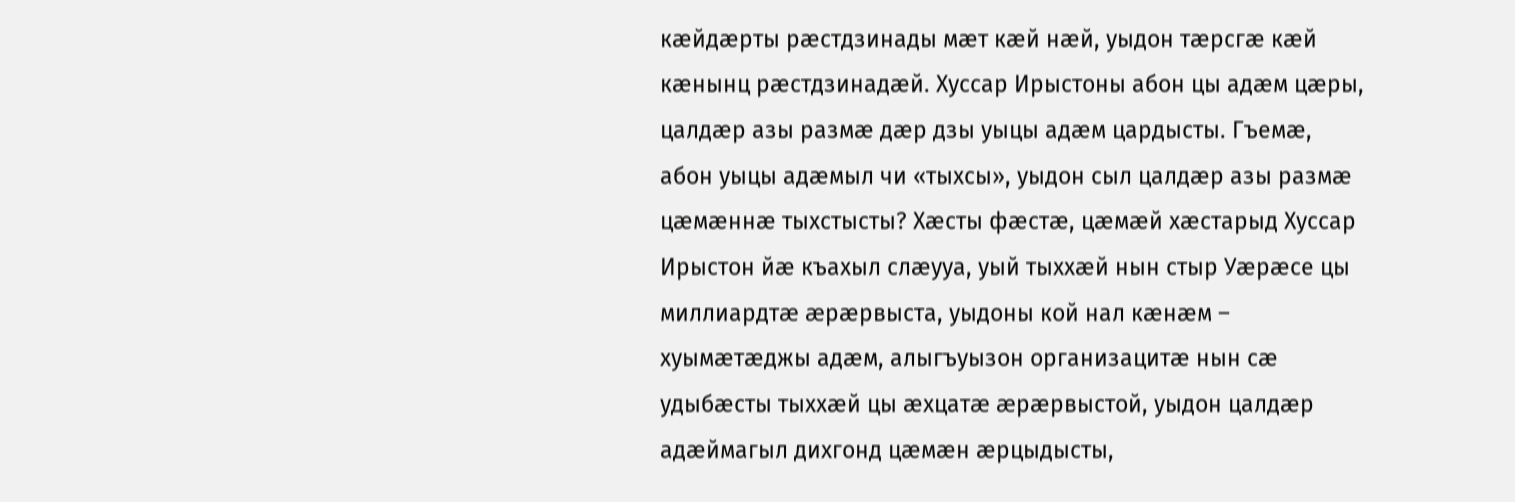кæйдæрты рæстдзинады мæт кæй нæй, уыдон тæрсгæ кæй кæнынц рæстдзинадæй. Хуссар Ирыстоны абон цы адæм цæры, цалдæр азы размæ дæр дзы уыцы адæм цардысты. Гъемæ, абон уыцы адæмыл чи «тыхсы», уыдон сыл цалдæр азы размæ цæмæннæ тыхстысты? Хæсты фæстæ, цæмæй хæстарыд Хуссар Ирыстон йæ къахыл слæууа, уый тыххæй нын стыр Уæрæсе цы миллиардтæ æрæрвыста, уыдоны кой нал кæнæм – хуымæтæджы адæм, алыгъуызон организацитæ нын сæ удыбæсты тыххæй цы æхцатæ æрæрвыстой, уыдон цалдæр адæймагыл дихгонд цæмæн æрцыдысты,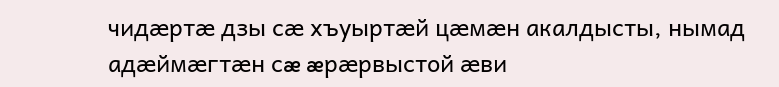чидæртæ дзы сæ хъуыртæй цæмæн акалдысты, нымад адæймæгтæн сæ æрæрвыстой æви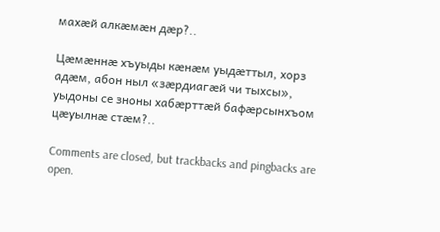махæй алкæмæн дæр?..

Цæмæннæ хъуыды кæнæм уыдæттыл, хорз адæм, абон ныл «зæрдиагæй чи тыхсы», уыдоны се зноны хабæрттæй бафæрсынхъом цæуылнæ стæм?..

Comments are closed, but trackbacks and pingbacks are open.